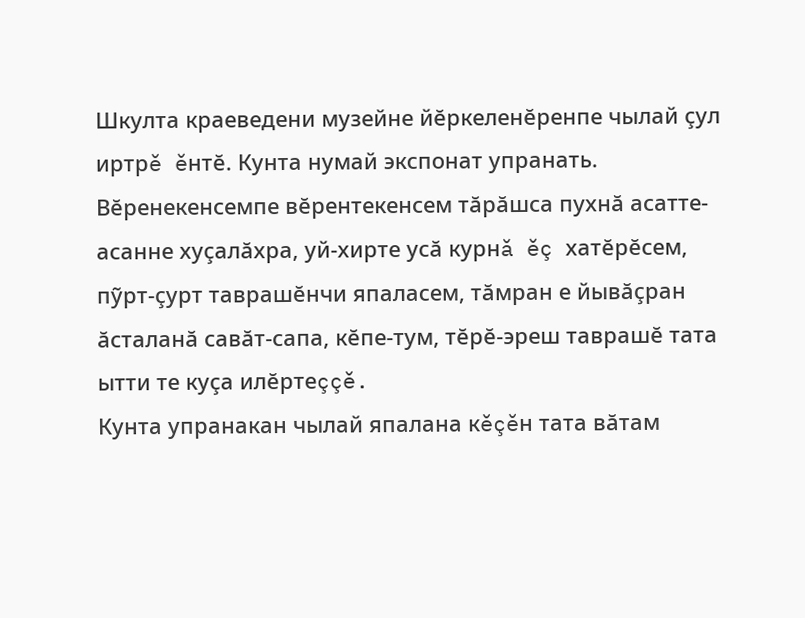Шкулта краеведени музейне йĕркеленĕренпе чылай çул иртрĕ ĕнтĕ. Кунта нумай экспонат упранать. Вĕренекенсемпе вĕрентекенсем тăрăшса пухнă асатте- асанне хуçалăхра, уй-хирте усă курнă ĕç хатĕрĕсем, пỹрт-çурт таврашĕнчи япаласем, тăмран е йывăçран ăсталанă савăт-сапа, кĕпе-тум, тĕрĕ-эреш таврашĕ тата ытти те куçа илĕртеççĕ.
Кунта упранакан чылай япалана кĕçĕн тата вăтам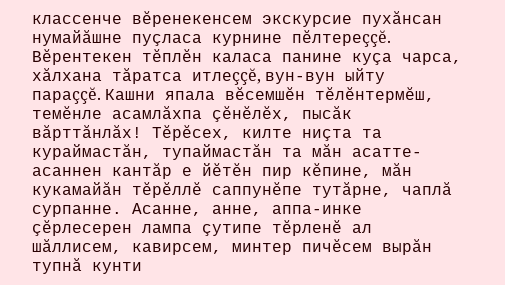классенче вĕренекенсем экскурсие пухăнсан нумайăшне пуçласа курнине пĕлтереççĕ. Вĕрентекен тĕплĕн каласа панине куçа чарса, хăлхана тăратса итлеççĕ, вун-вун ыйту параççĕ. Кашни япала вĕсемшĕн тĕлĕнтермĕш, темĕнле асамлăхпа çĕнĕлĕх, пысăк вăрттăнлăх! Тĕрĕсех, килте ниçта та кураймастăн, тупаймастăн та мăн асатте-асаннен кантăр е йĕтĕн пир кĕпине, мăн кукамайăн тĕрĕллĕ саппунĕпе тутăрне, чаплă сурпанне. Асанне, анне, аппа-инке çĕрлесерен лампа çутипе тĕрленĕ ал шăллисем, кавирсем, минтер пичĕсем вырăн тупнă кунти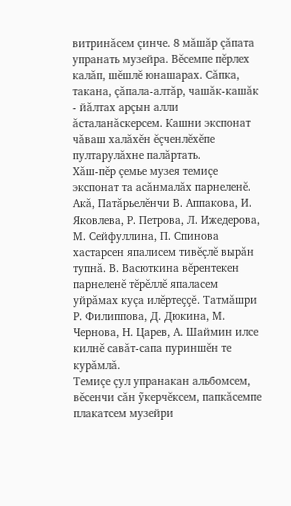витринăсем çинче. 8 мăшăр çăпата упранать музейра. Вĕсемпе пĕрлех калăп, шĕшлĕ юнашарах. Сăпка, такана, çăпала-алтăр, чашăк-кашăк - йăлтах арçын алли ăсталанăскерсем. Кашни экспонат чăваш халăхĕн ĕçченлĕхĕпе пултарулăхне палăртать.
Хăш-пĕр çемье музея темиçе экспонат та асăнмалăх парнеленĕ. Акă, Патăрьелĕнчи В. Аппакова, И. Яковлева, Р. Петрова, Л. Ижедерова, М. Сейфуллина, П. Спинова хастарсен япалисем тивĕçлĕ вырăн тупнă. В. Васюткина вĕрентекен парнеленĕ тĕрĕллĕ япаласем уйрăмах куçа илĕртеççĕ. Татмăшри Р. Филиппова, Д. Дюкина, М. Чернова, Н. Царев, А. Шаймин илсе килнĕ савăт-сапа пуриншĕн те курăмлă.
Темиçе çул упранакан альбомсем, вĕсенчи сăн ỹкерчĕксем, папкăсемпе плакатсем музейри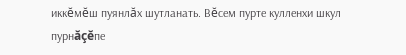иккĕмĕш пуянлăх шутланать. Вĕсем пурте кулленхи шкул пурнăçĕпе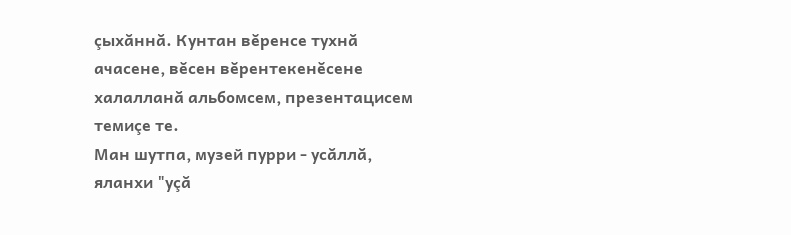çыхăннă. Кунтан вĕренсе тухнă ачасене, вĕсен вĕрентекенĕсене халалланă альбомсем, презентацисем темиçе те.
Ман шутпа, музей пурри - усăллă, яланхи "уçă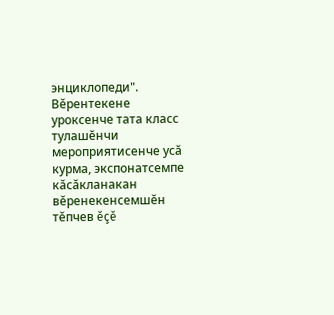энциклопеди". Вĕрентекене уроксенче тата класс тулашĕнчи мероприятисенче усă курма, экспонатсемпе кăсăкланакан вĕренекенсемшĕн тĕпчев ĕçĕ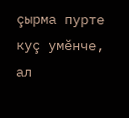çырма пурте куç умĕнче, ал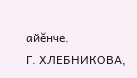айĕнче.
Г. ХЛЕБНИКОВА,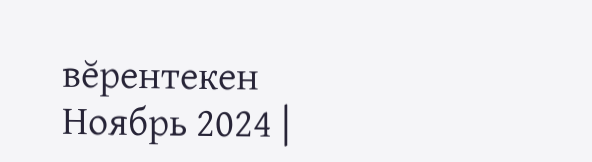вĕрентекен
Ноябрь 2024 |